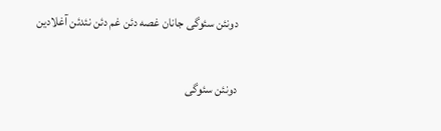دونئن سئوگی جانان غصه دئن غم دئن نئدئن آغلادین


دونئن سئوگی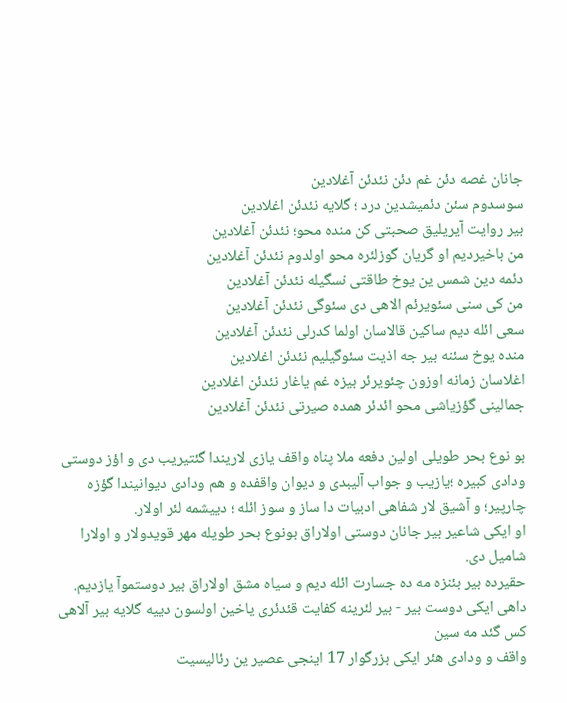جانان غصه دئن غم دئن نئدئن آغلادین
سوسدوم سئن دئمیشدین درد ؛ گلایه نئدئن اغلادین
بیر روایت آیریلیق صحبتی کن منده محو؛ نئدئن آغلادین
من باخیردیم او گریان گوزلئره محو اولدوم نئدئن آغلادین
دئمه دین شمس ین یوخ طاقتی نسگیله نئدئن آغلادین
من کی سنی سئویرئم الاهی دی سئوگی نئدئن آغلادین
سعی ائله دیم ساکین قالاسان اولما کدرلی نئدئن آغلادین
منده یوخ سئنه بیر جه اذیت سئوگیلیم نئدئن اغلادین
اغلاسان زمانه اوزون چئویرئر بیزه غم یاغار نئدئن اغلادین
جمالینی گؤزیاشی محو ائدئر همده صیرتی نئدئن آغلادین

بو نوع بحر طویلی اولین دفعه ملا پناه واقف یازی لاریندا گئتیریب دی و اؤز دوستی ودادی کبیره ؛یازیب و جواب آلیبدی و دیوان واقفده و هم ودادی دیوانیندا گؤزه چارپیر؛ و آشیق لار شفاهی ادبیات دا ساز و سوز ائله ؛ دییشمه لئر اولار.
او ایکی شاعیر بیر جانان دوستی اولاراق بونوع بحر طویله مهر قویدولار و اولارا شامیل دی.
حقیرده بیر بئنزه مه ده جسارت ائله دیم و سیاه مشق اولاراق بیر دوستموآ یازدیم. داهی ایکی دوست بیر - بیر لئرینه کفایت قئدئری یاخین اولسون دییه گلایه بیر آلاهی کس گئد مه سین
واقف و ودادی هئر ایکی بزرگوار 17 اینجی عصیر ین رئالیسیت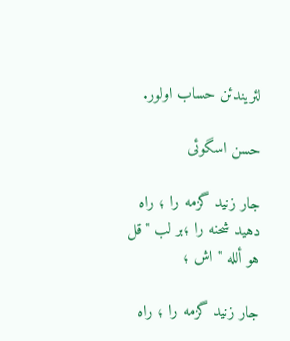لئریندئن حساب اولور.

حسن اسگوئی

جار زنید گزمه را ؛ راه دهید شحنه را ؛بر لب "قل هو ألله " اش ؛

جار زنید گزمه را ؛ راه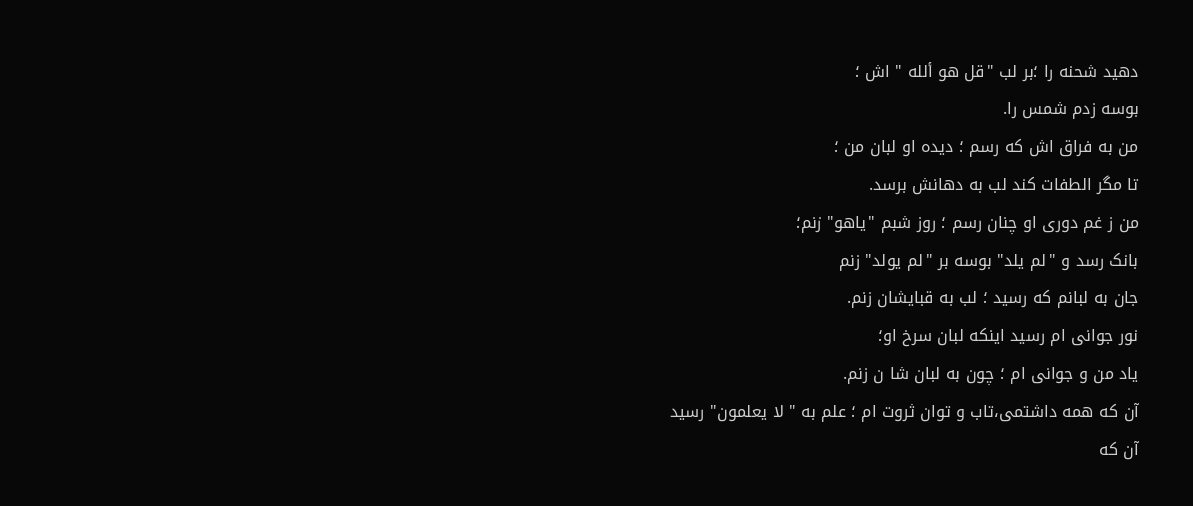دهید شحنه را ؛بر لب "قل هو ألله " اش ؛
بوسه زدم شمس را.
من به فراق اش که رسم ؛ دیده او لبان من ؛
تا مگر الطفات کند لب به دهانش برسد.
من ز غم دوری او چنان رسم ؛ روز شبم "یاهو" زنم؛
بانک رسد و "لم یلد" بوسه بر "لم یولد" زنم
جان به لبانم که رسید ؛ لب به قبایشان زنم.
نور جوانی ام رسید اینکه لبان سرخ او؛
یاد من و جوانی ام ؛ چون به لبان شا ن زنم.
آن که همه داشتمی،تاب و توان ثروت ام ؛ علم به " لا یعلمون" رسید
آن که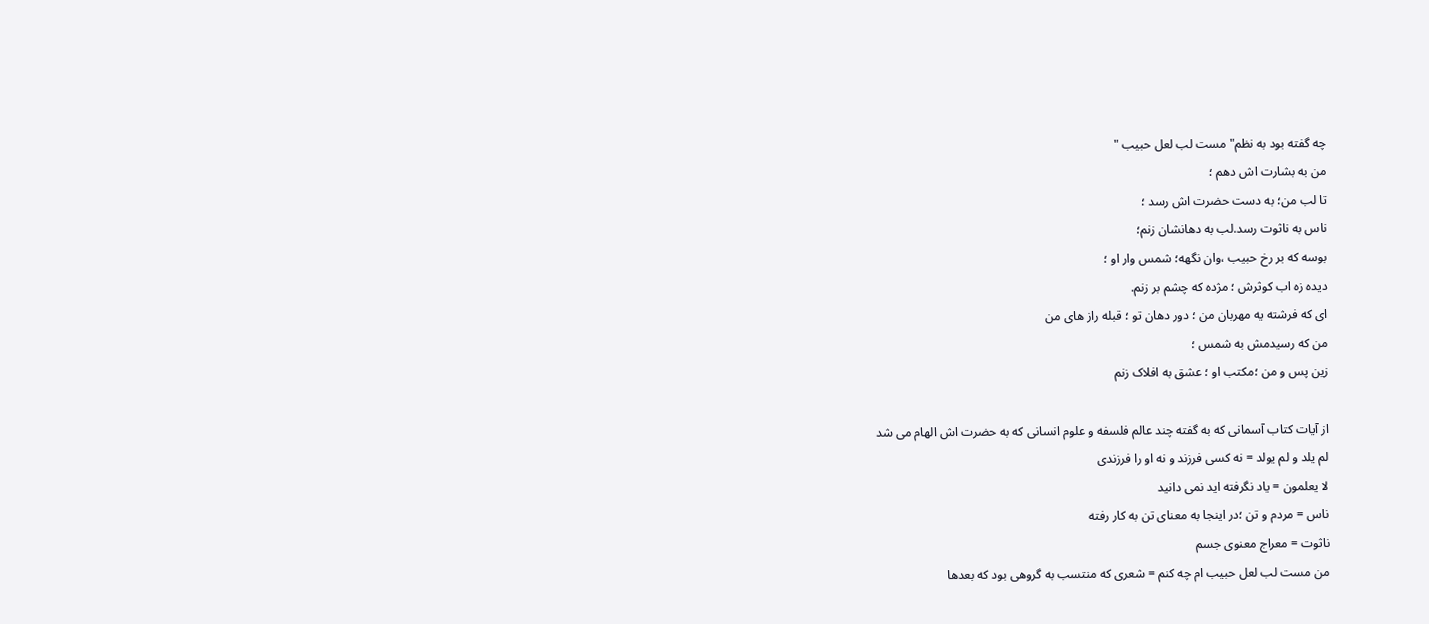چه گفته بود به نظم" مست لب لعل حبیب "
من به بشارت اش دهم ؛
تا لب من؛ به دست حضرت اش رسد ؛
ناس به ناثوت رسد.لب به دهانشان زنم؛
بوسه که بر رخ حبیب ،وان نگهه؛ شمس وار او ؛
دیده زه اب کوثرش ؛ مژده که چشم بر زنم.
ای که فرشته یه مهربان من ؛ دور دهان تو ؛ قبله راز های من
من که رسیدمش به شمس ؛
زین پس و من ؛مکتب او ؛ عشق به افلاک زنم

از آیات کتاب آسمانی که به گفته چند عالم فلسفه و علوم انسانی که به حضرت اش الهام می شد
لم یلد و لم یولد = نه کسی فرزند و نه او را فرزندی
لا یعلمون = یاد نگرفته اید نمی دانید
ناس = مردم و تن ؛در اینجا به معنای تن به کار رفته
ناثوت = معراج معنوی جسم
من مست لب لعل حبیب ام چه کنم = شعری که منتسب به گروهی بود که بعدها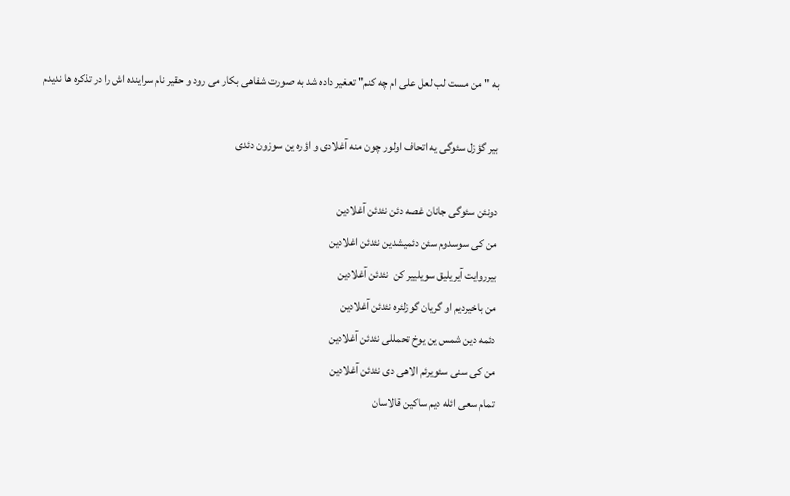به " من مست لب لعل علی ام چه کنم" تعغیر داده شد به صورت شفاهی بکار می رود و حقیر نام سراینده اش را در تذکره ها ندیدم

بیر گؤزل سئوگی یه اتحاف اولور چون منه آغلادی و اؤره ین سوزون دئدی

دونئن سئوگی جانان غصه دئن نئدئن آغلادین
من کی سوسدوم سئن دئمیشدین نئدئن اغلادین
بیرروایت آیریلیق سویلییر کن  نئدئن آغلادین
من باخیردیم او گریان گوزلئره نئدئن آغلادین
دئمه دین شمس ین یوخ تحمللی نئدئن آغلادین
من کی سنی سئویرئم الاهی دی نئدئن آغلادین
تمام سعی ائله دیم ساکین قالاسان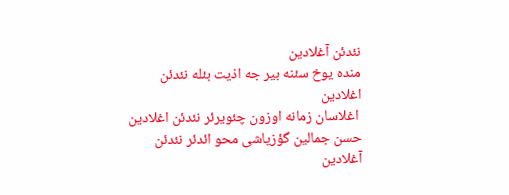نئدئن آغلادین
منده یوخ سئنه بیر جه اذیت بئله نئدئن اغلادین
 اغلاسان زمانه اوزون چئویرئر نئدئن اغلادین
حسن جمالین گؤزیاشی محو ائدئر نئدئن آغلادین